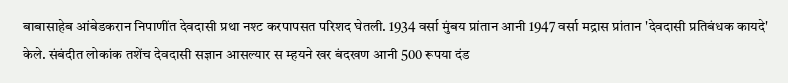बाबासाहेब आंबेडकरान निपाणींत देवदासी प्रथा नश्ट करपापसत परिशद घेतली. 1934 वर्सा मुंबय प्रांतान आनी 1947 वर्सा मद्रास प्रांतान 'देवदासी प्रतिबंधक कायदे' केले. संबंदीत लोकांक तशेंच देवदासी सज्ञान आसल्यार स म्हयने खर बंदखण आनी 500 रूपया दंड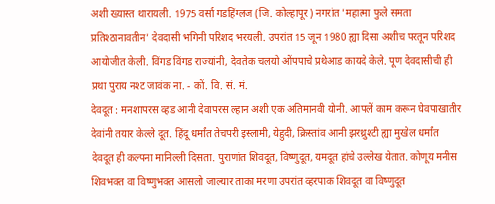अशी ख्यास्त थारायली. 1975 वर्सा गडहिंग्लज (जि. कोल्हापूर) नगरांत 'महात्मा फुले समता प्रतिश्ठानावतीन' देवदासी भगिनी परिशद भरयली. उपरांत 15 जून 1980 ह्या दिसा अशीच परतून परिशद आयोजीत केली. विंगड विंगड राज्यांनी, देवतेक चलयो ओंपपाचे प्रथेआड कायदे केले. पूण देवदासीची ही प्रथा पुराय नश्ट जावंक ना. - कों. वि. सं. मं.
देवदूत : मनशापरस व्हड आनी देवापरस ल्हान अशी एक अतिमानवी योनी. आपलें काम करून घेवपाखातीर देवांनी तयार केल्ले दूत. हिंदू धर्मांत तेचपरी इस्लामी, येहुदी, क्रिस्तांव आनी झरथ्रुश्टी ह्या मुखेल धर्मांत देवदूत ही कल्पना मानिल्ली दिसता. पुराणांत शिवदूत, विष्णुदूत, यमदूत हांचे उल्लेख येतात. कोणूय मनीस शिवभक्त वा विष्णुभक्त आसलो जाल्यार ताका मरणा उपरांत व्हरपाक शिवदूत वा विष्णुदूत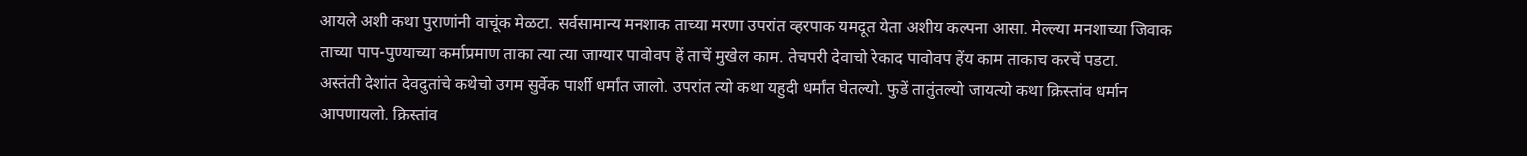आयले अशी कथा पुराणांनी वाचूंक मेळटा. सर्वसामान्य मनशाक ताच्या मरणा उपरांत व्हरपाक यमदूत येता अशीय कल्पना आसा. मेल्ल्या मनशाच्या जिवाक ताच्या पाप-पुण्याच्या कर्माप्रमाण ताका त्या त्या जाग्यार पावोवप हें ताचें मुखेल काम. तेचपरी देवाचो रेकाद पावोवप हेंय काम ताकाच करचें पडटा.
अस्तंती देशांत देवदुतांचे कथेचो उगम सुर्वेक पार्शी धर्मांत जालो. उपरांत त्यो कथा यहुदी धर्मांत घेतल्यो. फुडें तातुंतल्यो जायत्यो कथा क्रिस्तांव धर्मान आपणायलो. क्रिस्तांव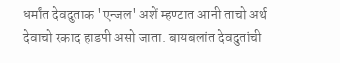धर्मांत देवदुताक 'एन्जल' अशें म्हण्टात आनी ताचो अर्थ देवाचो रकाद हाडपी असो जाता. बायबलांत देवदुतांची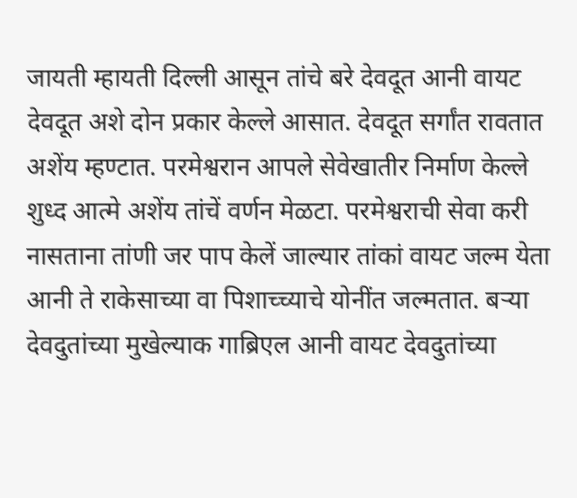जायती म्हायती दिल्ली आसून तांचे बरे देवदूत आनी वायट देवदूत अशे दोन प्रकार केल्ले आसात. देवदूत सर्गांत रावतात अशेंय म्हण्टात. परमेश्वरान आपले सेवेखातीर निर्माण केल्ले शुध्द आत्मे अशेंय तांचें वर्णन मेळटा. परमेश्वराची सेवा करी नासताना तांणी जर पाप केलें जाल्यार तांकां वायट जल्म येता आनी ते राकेसाच्या वा पिशाच्च्याचे योनींत जल्मतात. बऱ्या देवदुतांच्या मुखेल्याक गाब्रिएल आनी वायट देवदुतांच्या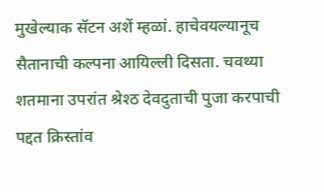मुखेल्याक सॅटन अशें म्हळां. हाचेवयल्यानूच सैतानाची कल्पना आयिल्ली दिसता. चवथ्या शतमाना उपरांत श्रेश्ठ देवदुताची पुजा करपाची पद्दत क्रिस्तांव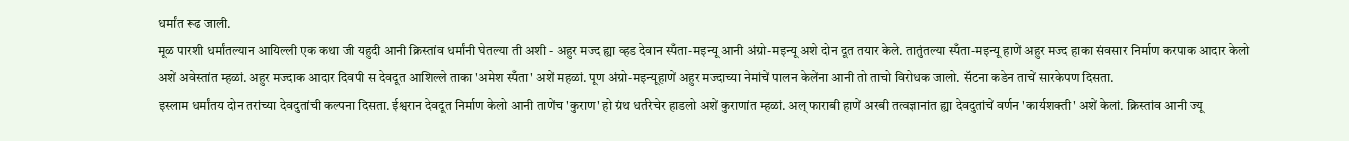धर्मांत रूढ जाली.
मूळ पारशी धर्मांतल्यान आयिल्ली एक कथा जी यहुदी आनी क्रिस्तांव धर्मांनी घेतल्या ती अशी - अहुर मज्द ह्या व्हड देवान स्पँता-मइन्यू आनी अंग्रो-मइन्यू अशे दोन दूत तयार केले. तातुंतल्या स्पँता-मइन्यू हाणें अहुर मज्द हाका संवसार निर्माण करपाक आदार केलो अशें अवेस्तांत म्हळां. अहुर मज्दाक आदार दिवपी स देवदूत आशिल्ले ताका 'अमेश स्पँता' अशें महळां. पूण अंग्रो-मइन्यूहाणें अहुर मज्दाच्या नेमांचें पालन केलेंना आनी तो ताचो विरोधक जालो. सॅटना कडेन ताचें सारकेपण दिसता.
इस्लाम धर्मांतय दोन तरांच्या देवदुतांची कल्पना दिसता. ईश्वरान देवदूत निर्माण केलो आनी ताणेंच 'कुराण' हो ग्रंथ धर्तरेचेर हाडलो अशें कुराणांत म्हळां. अल् फाराबी हाणें अरबी तत्वज्ञानांत ह्या देवदुतांचें वर्णन 'कार्यशक्ती' अशें केलां. क्रिस्तांव आनी ज्यू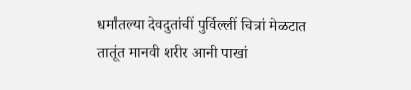धर्मांतल्या देवदुतांचीं पुर्विल्लीं चित्रां मेळटात तातूंत मानवी शरीर आनी पाखां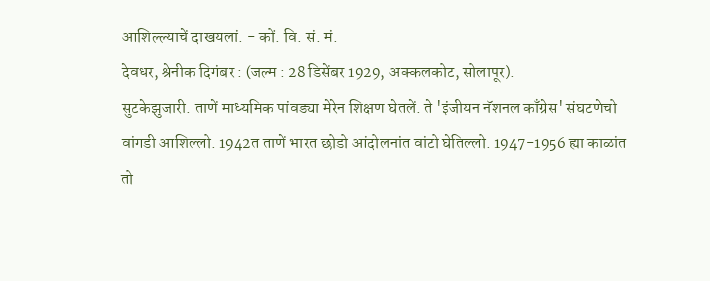आशिल्ल्याचें दाखयलां. - कों. वि. सं. मं.
देवधर, श्रेनीक दिगंबर : (जल्म : 28 डिसेंबर 1929, अक्कलकोट, सोलापूर).
सुटकेझुजारी. ताणें माध्यमिक पांवड्या मेरेन शिक्षण घेतलें. ते 'इंजीयन नॅशनल काँग्रेस' संघटणेचो वांगडी आशिल्लो. 1942त ताणें भारत छोडो आंदोलनांत वांटो घेतिल्लो. 1947-1956 ह्या काळांत तो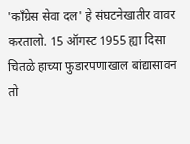'काँग्रेस सेवा दल' हे संघटनेखातीर वावर करतालो. 15 ऑगस्ट 1955 ह्या दिसा चितळे हाच्या फुडारपणाखाल बांद्यासावन तो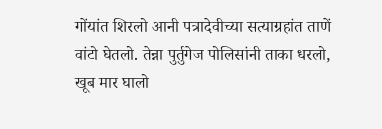गोंयांत शिरलो आनी पत्रादेवीच्या सत्याग्रहांत ताणें वांटो घेतलो. तेन्ना पुर्तुगेज पोलिसांनी ताका धरलो, खूब मार घालो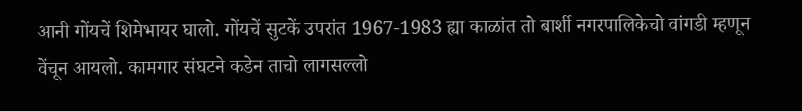आनी गोंयचें शिमेभायर घालो. गोंयचें सुटकें उपरांत 1967-1983 ह्या काळांत तो बार्शी नगरपालिकेचो वांगडी म्हणून वेंचून आयलो. कामगार संघटने कडेन ताचो लागसल्लो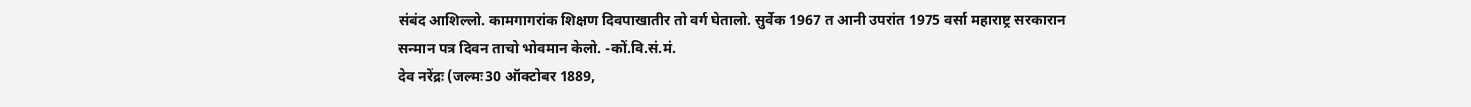संबंद आशिल्लो. कामगागरांक शिक्षण दिवपाखातीर तो वर्ग घेतालो. सुर्वेक 1967 त आनी उपरांत 1975 वर्सा महाराष्ट्र सरकारान सन्मान पत्र दिवन ताचो भोवमान केलो. -कों.वि.सं.मं.
देव नरेंद्रः (जल्मः30 ऑक्टोबर 1889,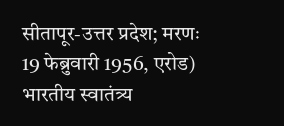सीतापूर-उत्तर प्रदेश; मरणः 19 फेब्रुवारी 1956, एरोड)
भारतीय स्वातंत्र्य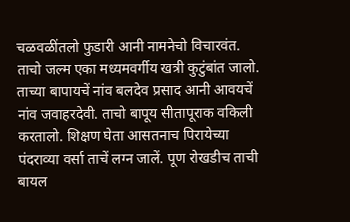चळवळींतलो फुडारी आनी नामनेचो विचारवंत. ताचो जल्म एका मध्यमवर्गीय खत्री कुटुंबांत जालो. ताच्या बापायचें नांव बलदेव प्रसाद आनी आवयचें नांव जवाहरदेवी. ताचो बापूय सीतापूराक वकिली करतालो. शिक्षण घेता आसतनाच पिरायेच्या पंदराव्या वर्सा ताचें लग्न जालें. पूण रोखडीच ताची बायल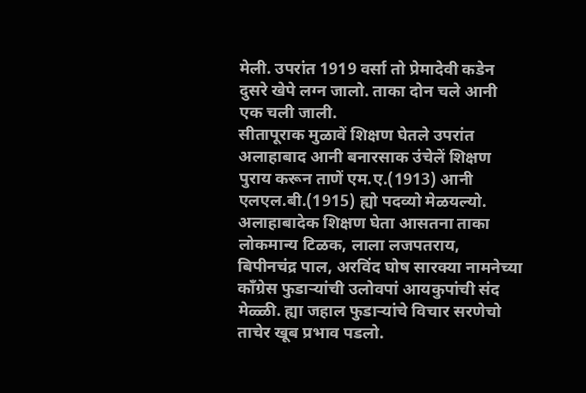मेली. उपरांत 1919 वर्सा तो प्रेमादेवी कडेन दुसरे खेपे लग्न जालो. ताका दोन चले आनी एक चली जाली.
सीतापूराक मुळावें शिक्षण घेतले उपरांत अलाहाबाद आनी बनारसाक उंचेलें शिक्षण पुराय करून ताणें एम.ए.(1913) आनी एलएल.बी.(1915) ह्यो पदव्यो मेळयल्यो.
अलाहाबादेक शिक्षण घेता आसतना ताका लोकमान्य टिळक, लाला लजपतराय, बिपीनचंद्र पाल, अरविंद घोष सारक्या नामनेच्या काँग्रेस फुडाऱ्यांची उलोवपां आयकुपांची संद मेळ्ळी. ह्या जहाल फुडाऱ्यांचे विचार सरणेचो ताचेर खूब प्रभाव पडलो.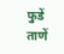फुडें ताणें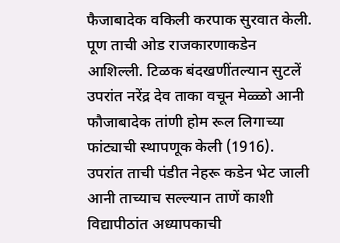फैजाबादेक वकिली करपाक सुरवात केली. पूण ताची ओड राजकारणाकडेन आशिल्ली. टिळक बंदखणींतल्यान सुटलें उपरांत नरेंद्र देव ताका वचून मेळ्ळो आनी फौजाबादेक तांणी होम रूल लिगाच्या फांट्याची स्थापणूक केली (1916). उपरांत ताची पंडीत नेहरू कडेन भेट जाली आनी ताच्याच सल्ल्यान ताणें काशी विद्यापीठांत अध्यापकाची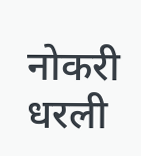नोकरी धरली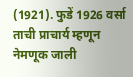(1921). फुडें 1926 वर्सा ताची प्राचार्य म्हणून नेमणूक जाली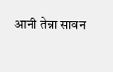आनी तेन्ना सावन